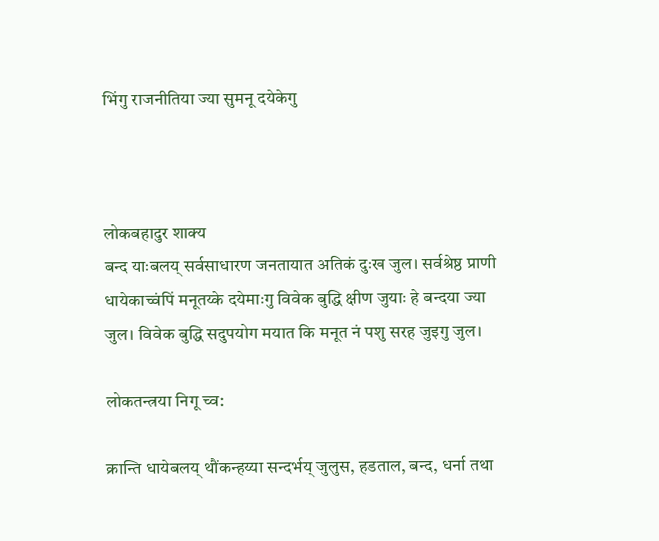भिंगु राजनीतिया ज्या सुमनू दयेकेगु



लोकबहादुर शाक्य
बन्द याःबलय् सर्वसाधारण जनतायात अतिकं दुःख जुल। सर्वश्रेष्ठ प्राणी धायेकाच्वंपिं मनूतय्के दयेमाःगु विवेक बुद्धि क्षीण जुयाः हे बन्दया ज्या जुल। विवेक बुद्धि सदुपयोग मयात कि मनूत नं पशु सरह जुइगु जुल।

लोकतन्त्रया निगू च्व:

क्रान्ति धायेबलय् थौंकन्हय्या सन्दर्भय् जुलुस, हडताल, बन्द, धर्ना तथा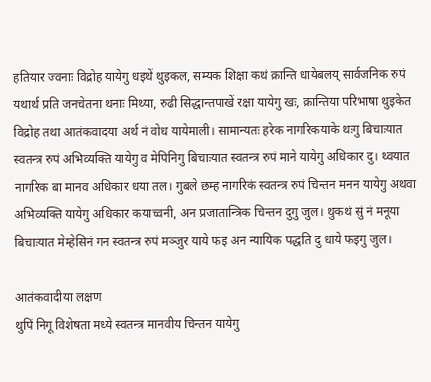हतियार ज्वनाः विद्रोह यायेगु धइथें थुइकल, सम्यक शिक्षा कथं क्रान्ति धायेबलय् सार्वजनिक रुपं यथार्थ प्रति जनचेतना थनाः मिथ्या, रुढी सिद्धान्तपाखें रक्षा यायेगु खः, क्रान्तिया परिभाषा थुइकेत विद्रोह तथा आतंकवादया अर्थ नं वोध यायेमाली। सामान्यतः हरेक नागरिकयाके थःगु बिचाःयात स्वतन्त्र रुपं अभिव्यक्ति यायेगु व मेपिनिगु बिचाःयात स्वतन्त्र रुपं माने यायेगु अधिकार दु। थ्वयात नागरिक बा मानव अधिकार धया तल। गुबले छम्ह नागरिकं स्वतन्त्र रुपं चिन्तन मनन यायेगु अथवा अभिव्यक्ति यायेगु अधिकार कयाच्वनी, अन प्रजातान्त्रिक चिन्तन दुगु जुल। थुकथं सुं नं मनूया बिचाःयात मेम्हेसिनं गन स्वतन्त्र रुपं मञ्जुर याये फइ अन न्यायिक पद्धति दु धाये फइगु जुल।

आतंकवादीया लक्षण
थुपिं निगू विशेषता मध्ये स्वतन्त्र मानवीय चिन्तन यायेगु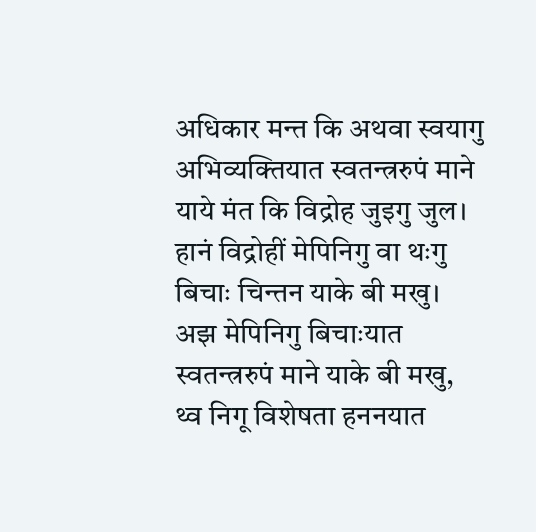अधिकार मन्त कि अथवा स्वयागु अभिव्यक्तियात स्वतन्त्ररुपं माने याये मंत कि विद्रोह जुइगु जुल। हानं विद्रोहीं मेपिनिगु वा थःगु बिचाः चिन्तन याके बी मखु। अझ मेपिनिगु बिचाःयात स्वतन्त्ररुपं माने याके बी मखु, थ्व निगू विशेषता हननयात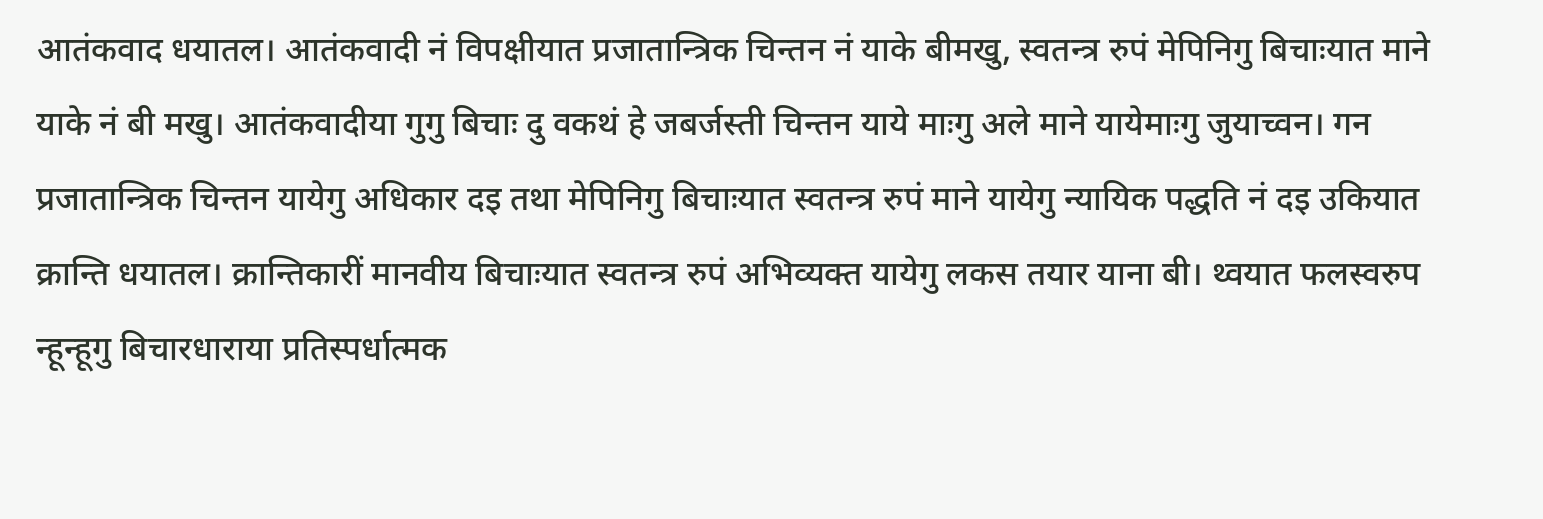आतंकवाद धयातल। आतंकवादी नं विपक्षीयात प्रजातान्त्रिक चिन्तन नं याके बीमखु, स्वतन्त्र रुपं मेपिनिगु बिचाःयात माने याके नं बी मखु। आतंकवादीया गुगु बिचाः दु वकथं हे जबर्जस्ती चिन्तन याये माःगु अले माने यायेमाःगु जुयाच्वन। गन प्रजातान्त्रिक चिन्तन यायेगु अधिकार दइ तथा मेपिनिगु बिचाःयात स्वतन्त्र रुपं माने यायेगु न्यायिक पद्धति नं दइ उकियात क्रान्ति धयातल। क्रान्तिकारीं मानवीय बिचाःयात स्वतन्त्र रुपं अभिव्यक्त यायेगु लकस तयार याना बी। थ्वयात फलस्वरुप न्हून्हूगु बिचारधाराया प्रतिस्पर्धात्मक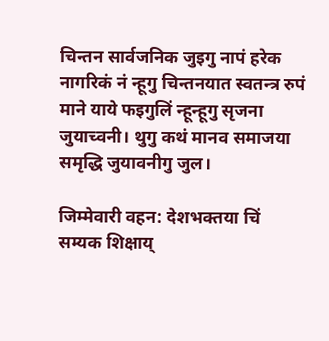चिन्तन सार्वजनिक जुइगु नापं हरेक नागरिकं नं न्हूगु चिन्तनयात स्वतन्त्र रुपं माने याये फइगुलिं न्हून्हूगु सृजना जुयाच्वनी। थुगु कथं मानव समाजया समृद्धि जुयावनीगु जुल।

जिम्मेवारी वहन: देशभक्तया चिं
सम्यक शिक्षाय्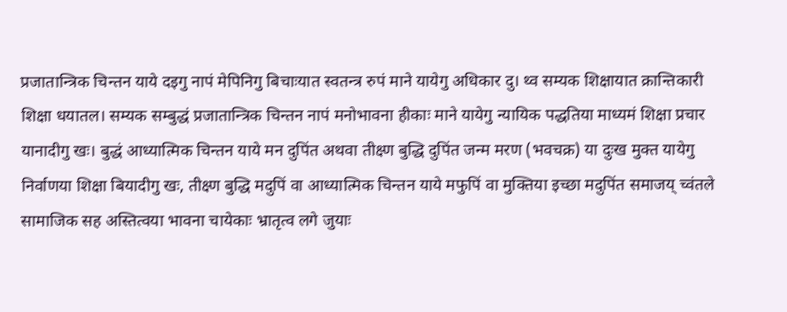प्रजातान्त्रिक चिन्तन याये दइगु नापं मेपिनिगु बिचाःयात स्वतन्त्र रुपं माने यायेगु अधिकार दु। थ्व सम्यक शिक्षायात क्रान्तिकारी शिक्षा धयातल। सम्यक सम्बुद्धं प्रजातान्त्रिक चिन्तन नापं मनोभावना हीकाः माने यायेगु न्यायिक पद्धतिया माध्यमं शिक्षा प्रचार यानादीगु खः। बुद्धं आध्यात्मिक चिन्तन याये मन दुपिंत अथवा तीक्ष्ण बुद्धि दुपिंत जन्म मरण (भवचक्र) या दुःख मुक्त यायेगु निर्वाणया शिक्षा बियादीगु खः, तीक्ष्ण बुद्धि मदुपिं वा आध्यात्मिक चिन्तन याये मफुपिं वा मुक्तिया इच्छा मदुपिंत समाजय् च्वंतले सामाजिक सह अस्तित्वया भावना चायेकाः भ्रातृत्व लगे जुयाः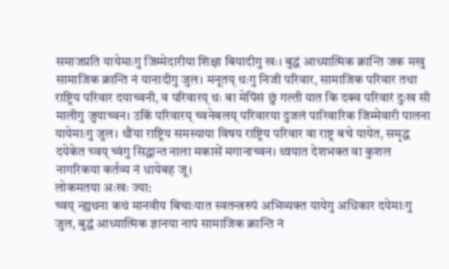समाजप्रति यायेमाःगु जिम्मेदारीया शिक्षा बियादीगु खः। बुद्धं आध्यात्मिक क्रान्ति जक मखु सामाजिक क्रान्ति नं यानादीगु जुल। मनूतय् थःगु निजी परिवार, सामाजिक परिवार तथा राष्ट्रिय परिवार दयाच्वनी, व परिवारय् थः बा मेपिंसं छुं गल्ती यात कि दक्व परिवारं दुःख सी मालीगु जुयाच्वन। उकिं परिवारय् च्वनेबलय् परिवारया दुजलं पारिवारिक जिम्मेवारी पालना यायेमाःगु जुल। थौंया राष्ट्रिय समस्याया विषय राष्ट्रिय परिवार वा राष्ट्र बचे यायेत, समृद्ध दयेकेत च्वय् च्वंगु सिद्धान्त नाला मकासें मगानाच्वन। थ्वयात देशभक्त वा कुशल नागरिकया कर्तव्य नं धायेबह जू।
लोकमतया अःखः ज्या:
च्वय् न्ह्यथना कथं मानवीय बिचाःयात स्वतन्त्ररुपं अभिव्यक्त यायेगु अधिकार दयेमाःगु जुल, बुद्धं आध्यात्मिक ज्ञानया नापं सामाजिक क्रान्ति नं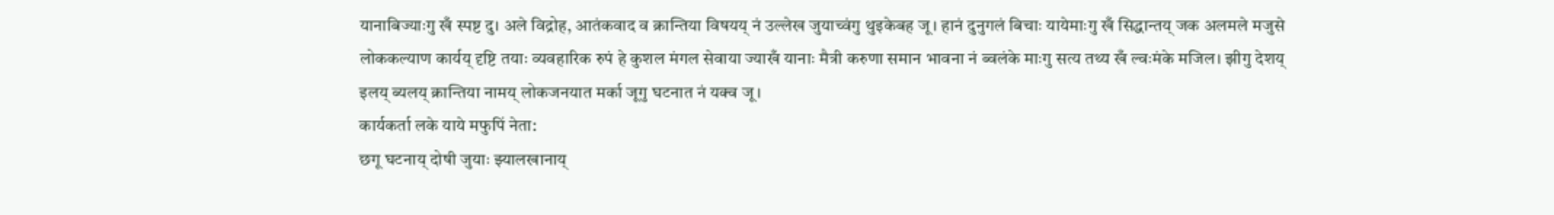यानाबिज्याःगु खँ स्पष्ट दु। अले विद्रोह, आतंकवाद व क्रान्तिया विषयय् नं उल्लेख जुयाच्वंगु थुइकेबह जू। हानं दुनुगलं बिचाः यायेमाःगु खँ सिद्धान्तय् जक अलमले मजुसे लोककल्याण कार्यय् दृष्टि तयाः व्यवहारिक रुपं हे कुशल मंगल सेवाया ज्याखँ यानाः मैत्री करुणा समान भावना नं ब्वलंके माःगु सत्य तथ्य खँ ल्वःमंके मजिल। झीगु देशय् इलय् ब्यलय् क्रान्तिया नामय् लोकजनयात मर्का जूगु घटनात नं यक्व जू।
कार्यकर्ता लके याये मफुपिं नेता:
छगू घटनाय् दोषी जुयाः झ्यालखानाय्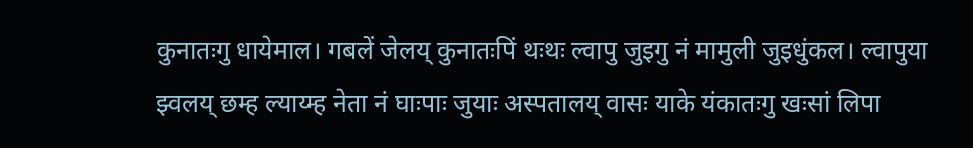कुनातःगु धायेमाल। गबलें जेलय् कुनातःपिं थःथः ल्वापु जुइगु नं मामुली जुइधुंकल। ल्वापुया झ्वलय् छम्ह ल्याय्म्ह नेता नं घाःपाः जुयाः अस्पतालय् वासः याके यंकातःगु खःसां लिपा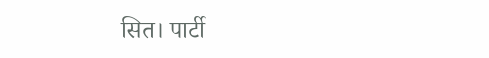सित। पार्टी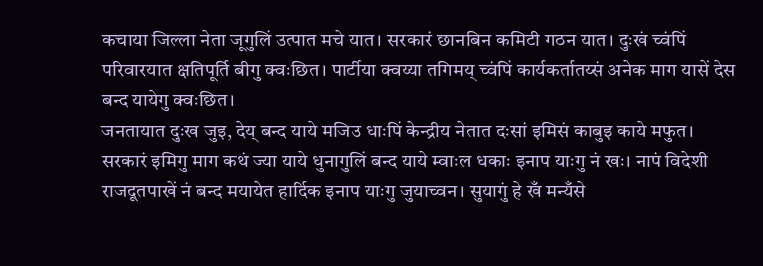कचाया जिल्ला नेता जूगुलिं उत्पात मचे यात। सरकारं छानबिन कमिटी गठन यात। दुःखं च्वंपिं परिवारयात क्षतिपूर्ति बीगु क्वःछित। पार्टीया क्वय्या तगिमय् च्वंपिं कार्यकर्तातय्सं अनेक माग यासें देस बन्द यायेगु क्वःछित।
जनतायात दुःख जुइ, देय् बन्द याये मजिउ धाःपिं केन्द्रीय नेतात दःसां इमिसं काबुइ काये मफुत। सरकारं इमिगु माग कथं ज्या याये धुनागुलिं बन्द याये म्वाःल धकाः इनाप याःगु नं खः। नापं विदेशी राजदूतपाखें नं बन्द मयायेत हार्दिक इनाप याःगु जुयाच्वन। सुयागुं हे खँ मन्यँसे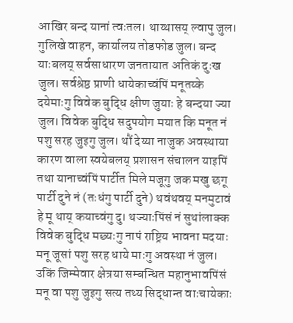आखिर बन्द यानां त्वःतल। थाय्थासय् ल्वापु जुल। गुलिखे वाहन, कार्यालय तोडफोड जुल। बन्द याःबलय् सर्वसाधारण जनतायात अतिकं दुःख जुल। सर्वश्रेष्ठ प्राणी धायेकाच्वंपिं मनूतय्के दयेमाःगु विवेक बुद्धि क्षीण जुयाः हे बन्दया ज्या जुल। विवेक बुद्धि सदुपयोग मयात कि मनूत नं पशु सरह जुइगु जुल। थौं देय्या नाजुक अवस्थाया कारण वाला स्वयेबलय् प्रशासन संचालन याइपिं तथा यानाच्वंपिं पार्टीत मिले मजूगु जक मखु छगू पार्टी दुने नं (तःधंगु पार्टी दुने) थवंथवय् मनमुटावं हे मू थाय् कयाच्वंगु दु। थज्याःपिंसं नं सुथांलाक्क विवेक बुद्धि मछ्यःगु नापं राष्ट्रिय भावना मदयाः मनू जूसां पशु सरह धाये माःगु अवस्था नं जुल। उकिं जिम्मेवार क्षेत्रया सम्बन्धित महानुभावपिंसं मनू वा पशु जुइगु सत्य तथ्य सिद्धान्त वाःचायेकाः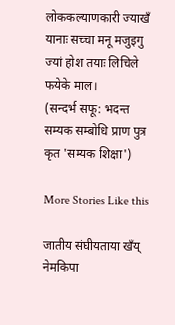लोककल्याणकारी ज्याखँ यानाः सच्चा मनू मजुइगु ज्यां होश तयाः लिचिले फयेके माल।
(सन्दर्भ सफू: भदन्त सम्यक सम्बोधि प्राण पुत्र कृत 'सम्यक शिक्षा')

More Stories Like this

जातीय संघीयताया खँय् नेमकिपा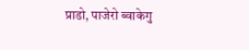प्राडो, पाजेरो ब्वाकेगु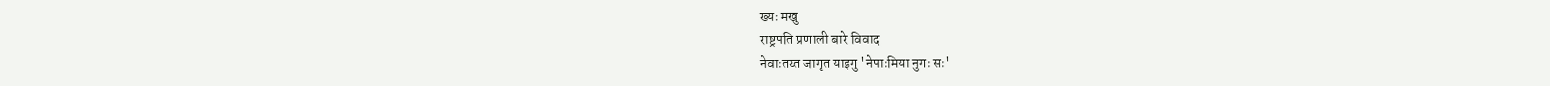ख्यः मखु
राष्ट्रपति प्रणाली बारे विवाद
नेवाःतय्त जागृत याइगु 'नेपाःमिया नुगः सः'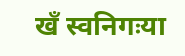खँ स्वनिगःया